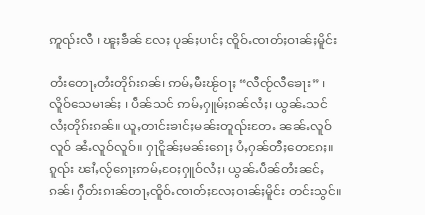ဢူၺ်းလီ ၊ ၽူႈၶဵၼ် လႄႈ ပုၼ်ႈပၢင်ႈ ၸိူဝ်ႉၸၢတ်ႈဝၢၼ်ႈမိူင်း

တႆးတေႃႇတႆးတိုၵ်းၵၼ်၊ ဢမ်ႇမီးၽႂ်ဝႃႈ “လီၸႂ်လီၶေႃး” ၊ လိူဝ်သေမၢၼ်ႈ ၊ ပဵၼ်သင် ဢမ်ႇႁူမ်ႈၵၼ်လႆႈ၊ ယွၼ်ႉသင် လႆႈတိုၵ်းၵၼ်။ ယူႇတၢင်းၶၢင်ႈမၼ်းတူၺ်းတႄႉ ၼၼ်ႉလူဝ်လူဝ် ၼႆႉလူဝ်လူဝ်။ ႁႃငိူၼ်ႈမၼ်းၵေႃႈ ပႆႇႁၼ်တီႈတေၵႄႈ။ ၵူၺ်း ၽၢႆႇလႂ်ၵေႃႈဢမ်ႇဝႄႈႁူဝ်လႆႈ၊ ယွၼ်ႉပဵၼ်တႆးၼင်ႇၵၼ်၊ ႁဵတ်းၵၢၼ်တႃႇၸိူဝ်ႉၸၢတ်ႈလႄႈဝၢၼ်ႈမိူင်း တင်းသွင်။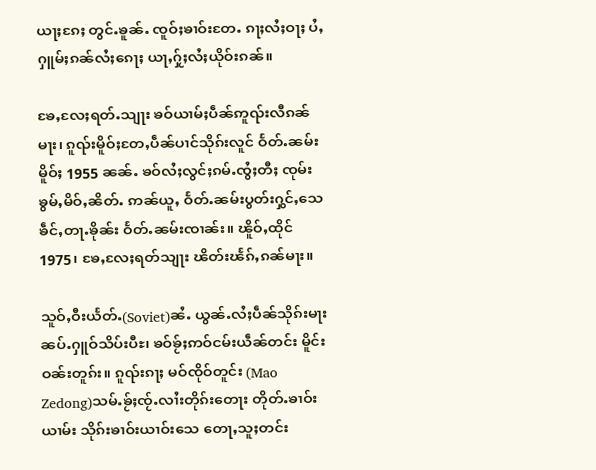ယႃႈၵႄႈ တွင်ႉၶူၼ်ႉ ၸူဝ်ႈၶၢဝ်းတႄႉ ၵႃႈလႆႈဝႃႈ ပႆႇႁူမ်ႈၵၼ်လႆႈၵေႃႈ ယႃႇႁႂ်ႈလႆႈယိုဝ်းၵၼ်။

ၶႄႇလႄႈရတ်ႉသျႃး ၶဝ်ယၢမ်ႈပဵၼ်ဢူၺ်းလီၵၼ်မႃး၊ ၵူၺ်းမိူဝ်ႈတႄႇပဵၼ်ပၢင်သိုၵ်းလူင် ဝႅတ်ႉၼမ်း မိူဝ်ႈ 1955 ၼၼ်ႉ ၶဝ်လႆႈလွင်ႈၵမ်ႉၸွႆႈတီႈ ၸုမ်းၶွမ်ႇမိဝ်ႇၼိတ်ႉ ဢၼ်ယူႇ ဝႅတ်ႉၼမ်းပွတ်းႁွင်ႇသေ ၶဵင်ႇတႃႉၶိုၼ်း ဝႅတ်ႉၼမ်းၸၢၼ်း။ ၽိူဝ်ႇထိုင် 1975၊ ၶႄႇလႄႈရတ်သျႃး ၽိတ်းၽႅၵ်ႇၵၼ်မႃး။

သူဝ်ႇဝီးယႅတ်ႉ(Soviet)ၼႆႉ ယွၼ်ႉလႆႈပဵၼ်သိုၵ်းမႃး ၼပ်ႉႁူဝ်သိပ်းပီႊ၊ ၶဝ်ၶႂ်ႈဢဝ်ငမ်းယဵၼ်တင်း မိူင်း ဝၼ်းတူၵ်း။ ၵူၺ်းၵႃႈ မဝ်ၸိုဝ်တူင်း (Mao Zedong)သမ်ႉၶႂ်ႈၸႂ်ႉလၢႆးတိုၵ်းတေႃး တိုတ်ႉၶၢဝ်းယၢမ်း သိုၵ်းၶၢဝ်းယၢဝ်းသေ တေႃႇသူႈတင်း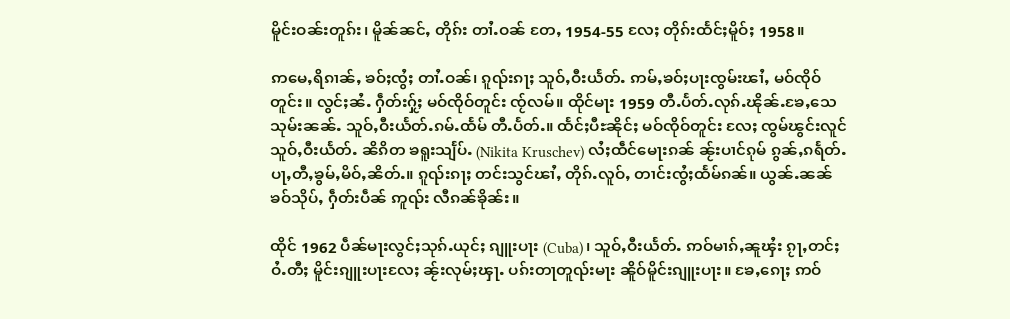မိူင်းဝၼ်းတူၵ်း၊ မိူၼ်ၼင်ႇ တိုၵ်း တၢႆႉဝၼ် တႄႇ 1954-55 လႄႈ တိုၵ်းထႅင်ႈမိူဝ်ႈ 1958။

ဢမေႇရိၵၢၼ်ႇ ၶဝ်ႈၸွႆႈ တၢႆႉဝၼ်၊ ၵူၺ်းၵႃႈ သူဝ်ႇဝီးယႅတ်ႉ ဢမ်ႇၶဝ်ႈပႃးၸွမ်းၽၢႆႇ မဝ်ၸိုဝ်တူင်း။ လွင်ႈၼႆႉ ႁဵတ်းႁႂ်ႈ မဝ်ၸိုဝ်တူင်း ၸႂ်လမ်။ ထိုင်မႃး 1959 တီႉပႅတ်ႉလုၵ်ႉၽိုၼ်ႉၶႄႇသေသုမ်းၼၼ်ႉ သူဝ်ႇဝီးယႅတ်ႉၵမ်ႉထႅမ် တီႉပႅတ်ႉ။ ထႅင်ႈပီႊၼိုင်ႈ မဝ်ၸိုဝ်တူင်း လႄႈ ၸွမ်ၽွင်းလူင် သူဝ်ႇဝီးယႅတ်ႉ ၼိၵိတ ၶရူးသျႅပ်ႉ (Nikita Kruschev) လႆႈထဵင်မေႃးၵၼ် ၼႂ်းပၢင်ၵုမ် ၵွၼ်ႇၵရႅတ်ႉ ပႃႇတီႇၶွမ်ႇမိဝ်ႇၼိတ်ႉ။ ၵူၺ်းၵႃႈ တင်းသွင်ၽၢႆႇ တိုၵ်ႉလူဝ်ႇ တၢင်းၸွႆႈထႅမ်ၵၼ်။ ယွၼ်ႉၼၼ် ၶဝ်သိုပ်ႇ ႁဵတ်းပဵၼ် ဢူၺ်း လီၵၼ်ၶိုၼ်း။

ထိုင် 1962 ပဵၼ်မႃးလွင်ႈသုၵ်ႉယုင်ႈ ၵျူးပႃး (Cuba)၊ သူဝ်ႇဝီးယႅတ်ႉ ဢဝ်မၢၵ်ႇၼူၾႆး ၵႂႃႇတင်ႈဝႆႉတီႈ မိူင်းၵျူးပႃးလႄႈ ၼႂ်းလုမ်ႈၾႃႉ ပၵ်းတႃတူၺ်းမႃး ၼိူဝ်မိူင်းၵျူးပႃး။ ၶႄႇၵေႃႈ ဢဝ်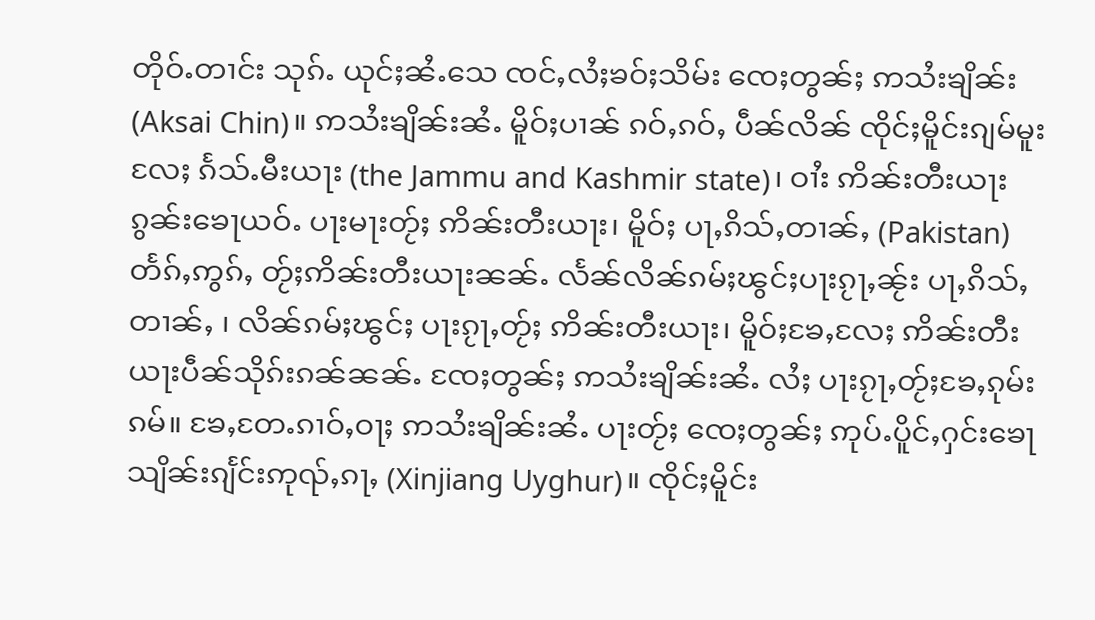တိုဝ်ႉတၢင်း သုၵ်ႉ ယုင်ႈၼႆႉသေ ၸင်ႇလႆႈၶဝ်ႈသိမ်း ၸေႈတွၼ်ႈ ဢသႆးၶျိၼ်း (Aksai Chin)။ ဢသႆးၶျိၼ်းၼႆႉ မိူဝ်ႈပၢၼ် ၵဝ်ႇၵဝ်ႇ ပဵၼ်လိၼ် ၸိုင်ႈမိူင်းၵျမ်မူး လႄႈ ၵႅသ်ႉမီးယႃး (the Jammu and Kashmir state)၊ ဝၢႆး ဢိၼ်းတီးယႃးၵွၼ်းၶေႃယဝ်ႉ ပႃးမႃးတႂ်ႈ ဢိၼ်းတီးယႃး၊ မိူဝ်ႈ ပႃႇၵိသ်ႇတၢၼ်ႇ (Pakistan) တႅၵ်ႇဢွၵ်ႇ တႂ်ႈဢိၼ်းတီးယႃးၼၼ်ႉ လႅၼ်လိၼ်ၵမ်ႈၽွင်ႈပႃးၵႂႃႇၼႂ်း ပႃႇၵိသ်ႇတၢၼ်ႇ ၊ လိၼ်ၵမ်ႈၽွင်ႈ ပႃးၵႂႃႇတႂ်ႈ ဢိၼ်းတီးယႃး၊ မိူဝ်ႈၶႄႇလႄႈ ဢိၼ်းတီးယႃးပဵၼ်သိုၵ်းၵၼ်ၼၼ်ႉ ၸႄႈတွၼ်ႈ ဢသႆးၶျိၼ်းၼႆႉ လႆႈ ပႃးၵႂႃႇတႂ်ႈၶႄႇၵုမ်းၵမ်။ ၶႄႇတႄႉၵၢဝ်ႇဝႃႈ ဢသႆးၶျိၼ်းၼႆႉ ပႃးတႂ်ႈ ၸေႈတွၼ်ႈ ဢုပ်ႉပိူင်ႇႁင်းၶေႃ သျိၼ်းၵျႅင်းဢုၺ်ႇၵႃႇ (Xinjiang Uyghur)။ ၸိုင်ႈမိူင်း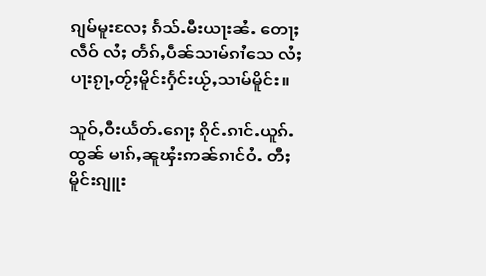ၵျမ်မူးလႄႈ ၵႅသ်ႉမီးယႃးၼႆႉ တေႃႈလဵဝ် လႆႈ တႅၵ်ႇပဵၼ်သၢမ်ၵၢႆသေ လႆႈပႃးၵႂႃႇတႂ်ႈမိူင်းႁႅင်းယႂ်ႇသၢမ်မိူင်း။

သူဝ်ႇဝီးယႅတ်ႉၵေႃႈ ၵိုင်ႉၵၢင်ႉယူၵ်ႉထွၼ် မၢၵ်ႇၼူၾႆးဢၼ်ၵၢင်ဝႆႉ တီႈမိူင်းၵျူး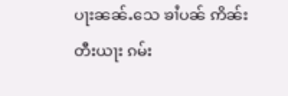ပႃးၼၼ်ႉသေ ၶၢႆပၼ် ဢိၼ်းတီးယႃး ၵမ်း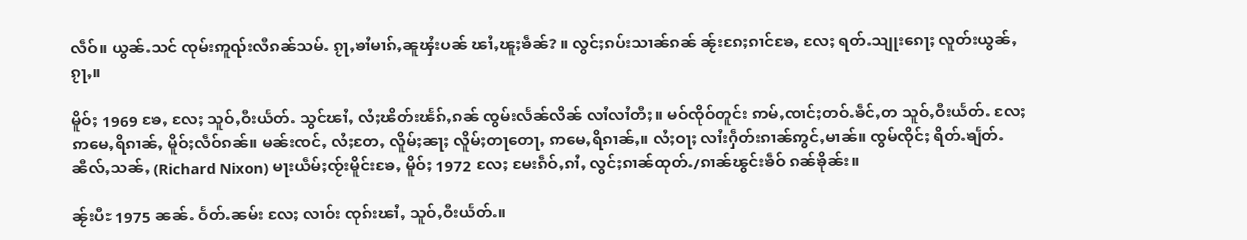လဵဝ်။ ယွၼ်ႉသင် ၸုမ်းဢူၺ်းလီၵၼ်သမ်ႉ ၵႂႃႇၶၢႆမၢၵ်ႇၼူၾႆးပၼ် ၽၢႆႇၽူႈၶဵၼ်? ။ လွင်ႈၵပ်းသၢၼ်ၵၼ် ၼႂ်းၵႄႈၵၢင်ၶႄႇ လႄႈ ရတ်ႉသျုးၵေႃႈ လူတ်းယွၼ်ႇၵႂႃႇ။

မိူဝ်ႈ 1969 ၶႄႇ လႄႈ သူဝ်ႇဝီးယႅတ်ႉ သွင်ၽၢႆႇ လႆႈၽိတ်းၽႅၵ်ႇၵၼ် ၸွမ်းလႅၼ်လိၼ် လၢႆလၢႆတီႈ။ မဝ်ၸိုဝ်တူင်း ဢမ်ႇၸၢင်ႈတဝ်ႉၶဵင်ႇတ သူဝ်ႇဝီးယႅတ်ႉ လႄႈ ဢမေႇရိၵၢၼ်ႇ မိူဝ်ႈလဵဝ်ၵၼ်။ မၼ်းၸင်ႇ လႆႈတႄႇ လိူမ်ႈၼႃႈ လိူမ်ႈတႃတေႃႇ ဢမေႇရိၵၢၼ်ႇ။ လႆႈဝႃႈ လၢႆးႁဵတ်းၵၢၼ်ဢွင်ႇမၢၼ်။ ၸွမ်ၸိုင်ႈ ရိတ်ႉၶျႅတ်ႉၼီလ်ႇသၼ်ႇ (Richard Nixon) မႃးယဵမ်ႈၸႂ်းမိူင်းၶႄႇ မိူဝ်ႈ 1972 လႄႈ မႄးၵဵဝ်ႇၵၢႆႇ လွင်ႈၵၢၼ်ထုတ်ႉ/ၵၢၼ်ၽွင်းၶဵဝ် ၵၼ်ၶိုၼ်း။

ၼႂ်းပီႊ 1975 ၼၼ်ႉ ဝႅတ်ႉၼမ်း လႄႈ လၢဝ်း ၸုၵ်းၽၢႆႇ သူဝ်ႇဝီးယႅတ်ႉ။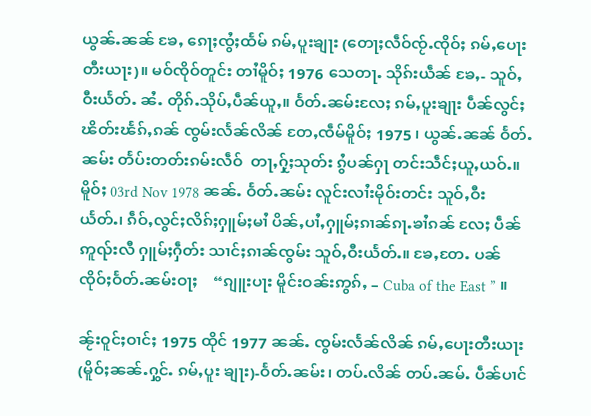ယွၼ်ႉၼၼ် ၶႄႇ ၵေႃႈၸွႆႈထႅမ် ၵမ်ႇပူးၶျႃး (တေႃႈလဵဝ်ၸႂ်ႉၸိုဝ်ႈ ၵမ်ႇပေႃးတီးယႃး)။ မဝ်ၸိုဝ်တူင်း တၢႆမိူဝ်ႈ 1976 သေတႃႉ သိုၵ်းယဵၼ် ၶႄႇ- သူဝ်ႇဝီးယႅတ်ႉ ၼႆႉ တိုၵ်ႉသိုပ်ႇပဵၼ်ယူႇ။ ဝႅတ်ႉၼမ်းလႄႈ ၵမ်ႇပူးၶျႃး ပဵၼ်လွင်ႈၽိတ်းၽႅၵ်ႇၵၼ် ၸွမ်းလႅၼ်လိၼ် တႄႇၸဵမ်မိူဝ်ႈ 1975 ၊ ယွၼ်ႉၼၼ် ဝႅတ်ႉၼမ်း တႅပ်းတတ်းၵမ်းလဵဝ်  တႃႇႁႂ်ႈသုတ်း ၵွႆပၼ်ႁႃ တင်းသဵင်ႈယူႇယဝ်ႉ။ မိူဝ်ႈ 03rd Nov 1978 ၼၼ်ႉ ဝႅတ်ႉၼမ်း လူင်းလၢႆးမိုဝ်းတင်း သူဝ်ႇဝီးယႅတ်ႉ၊ ၵဵဝ်ႇလွင်ႈလိၵ်ႈႁူမ်ႈမၢႆ ပိၼ်ႇပၢႆႇႁူမ်ႈၵၢၼ်ၵႃႉၶၢႆၵၼ် လႄႈ ပဵၼ်ဢူၺ်းလီ ႁူမ်ႈႁဵတ်း သၢင်ႈၵၢၼ်ၸွမ်း သူဝ်ႇဝီးယႅတ်ႉ။ ၶႄႇတႄႉ ပၼ်ၸိုဝ်ႈဝႅတ်ႉၼမ်းဝႃႈ    “ၵျူးပႃး မိူင်းဝၼ်းဢွၵ်ႇ – Cuba of the East ” ။

ၼႂ်းဝူင်ႈဝၢင်ႈ 1975 ထိုင် 1977 ၼၼ်ႉ ၸွမ်းလႅၼ်လိၼ် ၵမ်ႇပေႃးတီးယႃး (မိူဝ်ႈၼၼ်ႉႁွင်ႉ ၵမ်ႇပူး ၶျႃး)-ဝႅတ်ႉၼမ်း၊ တပ်ႉလိၼ် တပ်ႉၼမ်ႉ ပဵၼ်ပၢင်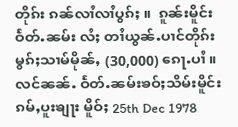တိုၵ်း ၵၼ်လၢႆလၢႆပွၵ်ႈ ။  ၵူၼ်းမိူင်းဝႅတ်ႉၼမ်း လႆႈ တၢႆယွၼ်ႉပၢင်တိုၵ်း မွၵ်ႈသၢမ်မိုၼ်ႇ (30,000) ၵေႃႉပၢႆ ။ လင်ၼၼ်ႉ ဝႅတ်ႉၼမ်းၶဝ်ႈသိမ်းမိူင်း ၵမ်ႇပူးၶျႃး မိူဝ်ႈ 25th Dec 1978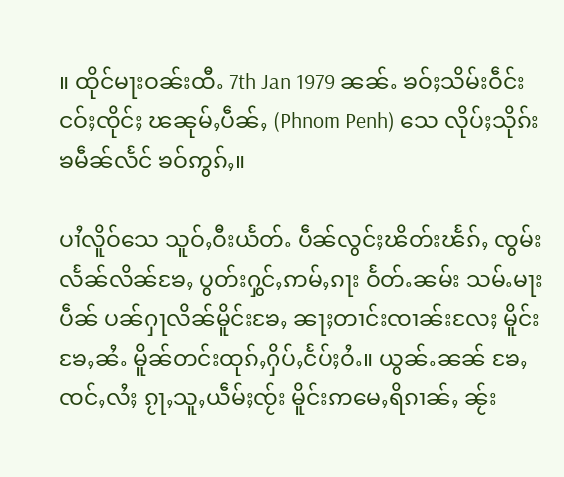။ ထိုင်မႃးဝၼ်းထီႉ 7th Jan 1979 ၼၼ်ႉ ၶဝ်ႈသိမ်းဝဵင်းငဝ်ႈၸိုင်ႈ ၽၼုမ်ႇပဵၼ်ႇ (Phnom Penh) သေ လိုပ်ႈသိုၵ်း ၶမဵၼ်လႅင် ၶဝ်ဢွၵ်ႇ။

ပၢႆလိူဝ်သေ သူဝ်ႇဝီးယႅတ်ႉ ပဵၼ်လွင်ႈၽိတ်းၽႅၵ်ႇ ၸွမ်းလႅၼ်လိၼ်ၶႄႇ ပွတ်းႁွင်ႇဢမ်ႇၵႃး ဝႅတ်ႉၼမ်း သမ်ႉမႃးပဵၼ် ပၼ်ႁႃလိၼ်မိူင်းၶႄႇ ၼႃႈတၢင်းၸၢၼ်းလႄႈ မိူင်းၶႄႇၼႆႉ မိူၼ်တင်းထုၵ်ႇႁိပ်ႇငႅပ်ႈဝႆႉ။ ယွၼ်ႉၼၼ် ၶႄႇၸင်ႇလႆႈ ၵႂႃႇသူႇယဵမ်ႈၸႂ်း မိူင်းဢမေႇရိၵၢၼ်ႇ ၼႂ်း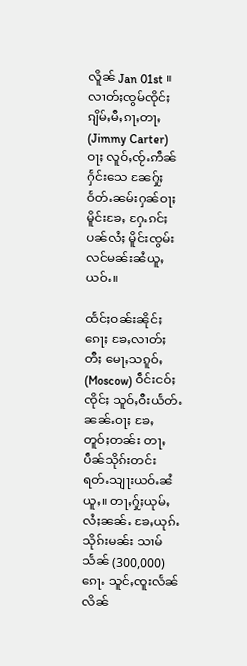လိူၼ် Jan 01st ။ လၢတ်ႈၸွမ်ၸိုင်ႈ ၵျိမ်ႇမီႇၵႃႇတႃႇ (Jimmy Carter) ဝႃႈ လူဝ်ႇၸႂ်ႉဢဵၼ်ႁႅင်းသေ ၼႄႁႂ်ႈဝႅတ်ႉၼမ်းႁၼ်ဝႃႈ မိူင်းၶႄႇ ႁႄႉၵင်ႈပၼ်လႆႈ မိူင်းၸွမ်းလင်မၼ်းၼႆယူႇယဝ်ႉ။

ထႅင်ႈဝၼ်းၼိုင်ႈၵေႃႈ ၶႄႇလၢတ်ႈတီႈ မေႃႇသၵူဝ်ႇ (Moscow) ဝဵင်းငဝ်ႈၸိုင်ႈ သူဝ်ႇဝီးယႅတ်ႉ ၼၼ်ႉဝႃႈ ၶႄႇ တူဝ်ႈတၼ်း တႃႇပဵၼ်သိုၵ်းတင်း ရတ်ႉသျႃးယဝ်ႉၼႆယူႇ။ တႃႇႁႂ်ႈယုမ်ႇလႆႈၼၼ်ႉ ၶႄႇယုၵ်ႉသိုၵ်းမၼ်း သၢမ်သႅၼ် (300,000) ၵေႃႉ သူင်ႇၸူးလႅၼ်လိၼ်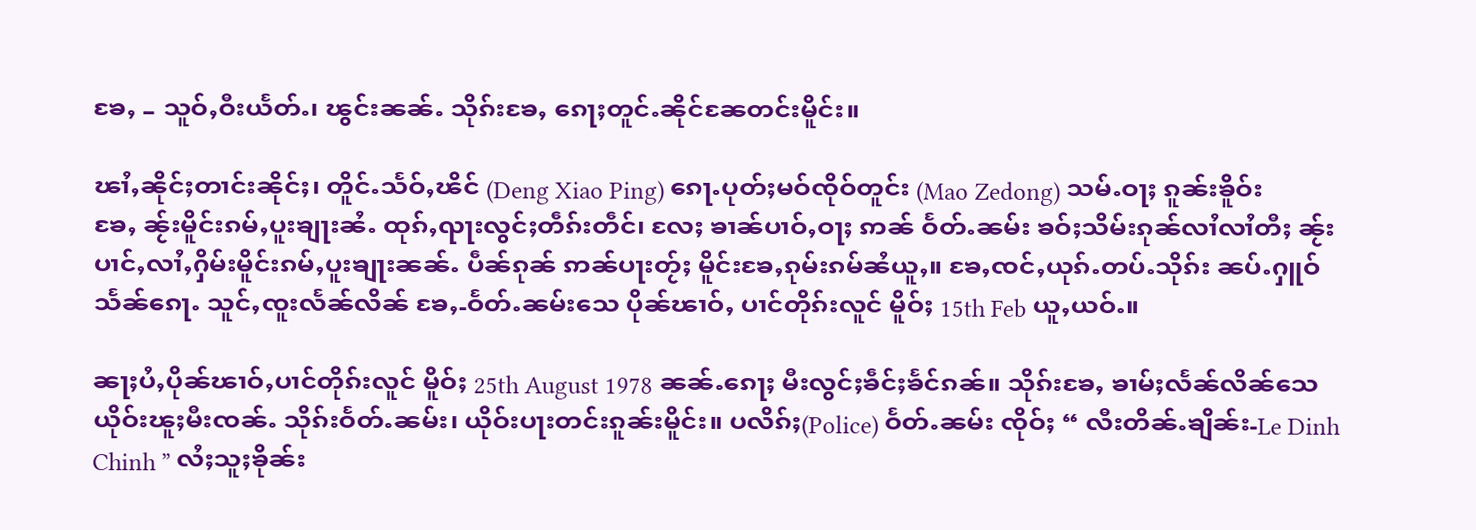ၶႄႇ – သူဝ်ႇဝီးယႅတ်ႉ၊ ၽွင်းၼၼ်ႉ သိုၵ်းၶႄႇ ၵေႃႈတူင်ႉၼိုင်ၼႄတင်းမိူင်း။

ၽၢႆႇၼိုင်ႈတၢင်းၼိုင်ႈ၊ တိူင်ႉသႅဝ်ႇၽိင် (Deng Xiao Ping) ၵေႃႉပုတ်ႈမဝ်ၸိုဝ်တူင်း (Mao Zedong) သမ်ႉဝႃႈ ၵူၼ်းၶိူဝ်းၶႄႇ ၼႂ်းမိူင်းၵမ်ႇပူးၶျႃးၼႆႉ ထုၵ်ႇၺႃးလွင်ႈတဵၵ်းတဵင်၊ လႄႈ ၶၢၼ်ပၢဝ်ႇဝႃႈ ဢၼ် ဝႅတ်ႉၼမ်း ၶဝ်ႈသိမ်းၵုၼ်လၢႆလၢႆတီႈ ၼႂ်းပၢင်ႇလၢႆႇႁိမ်းမိူင်းၵမ်ႇပူးၶျႃးၼၼ်ႉ ပဵၼ်ၵုၼ် ဢၼ်ပႃးတႂ်ႈ မိူင်းၶႄႇၵုမ်းၵမ်ၼႆယူႇ။ ၶႄႇၸင်ႇယုၵ်ႉတပ်ႉသိုၵ်း ၼပ်ႉႁူဝ်သႅၼ်ၵေႃႉ သူင်ႇၸူးလႅၼ်လိၼ် ၶႄႇ-ဝႅတ်ႉၼမ်းသေ ပိုၼ်ၽၢဝ်ႇ ပၢင်တိုၵ်းလူင် မိူဝ်ႈ 15th Feb ယူႇယဝ်ႉ။

ၼႃႈပႆႇပိုၼ်ၽၢဝ်ႇပၢင်တိုၵ်းလူင် မိူဝ်ႈ 25th August 1978 ၼၼ်ႉၵေႃႈ မီးလွင်ႈၶဵင်ႈၶႅင်ၵၼ်။ သိုၵ်းၶႄႇ ၶၢမ်ႈလႅၼ်လိၼ်သေ ယိုဝ်းၽူႈမီးၸၼ်ႉ သိုၵ်းဝႅတ်ႉၼမ်း၊ ယိုဝ်းပႃးတင်းၵူၼ်းမိူင်း။ ပလိၵ်ႈ(Police) ဝႅတ်ႉၼမ်း ၸိုဝ်ႈ “ လီးတိၼ်ႉၶျိၼ်း-Le Dinh Chinh ” လႆႈသူႈၶိုၼ်း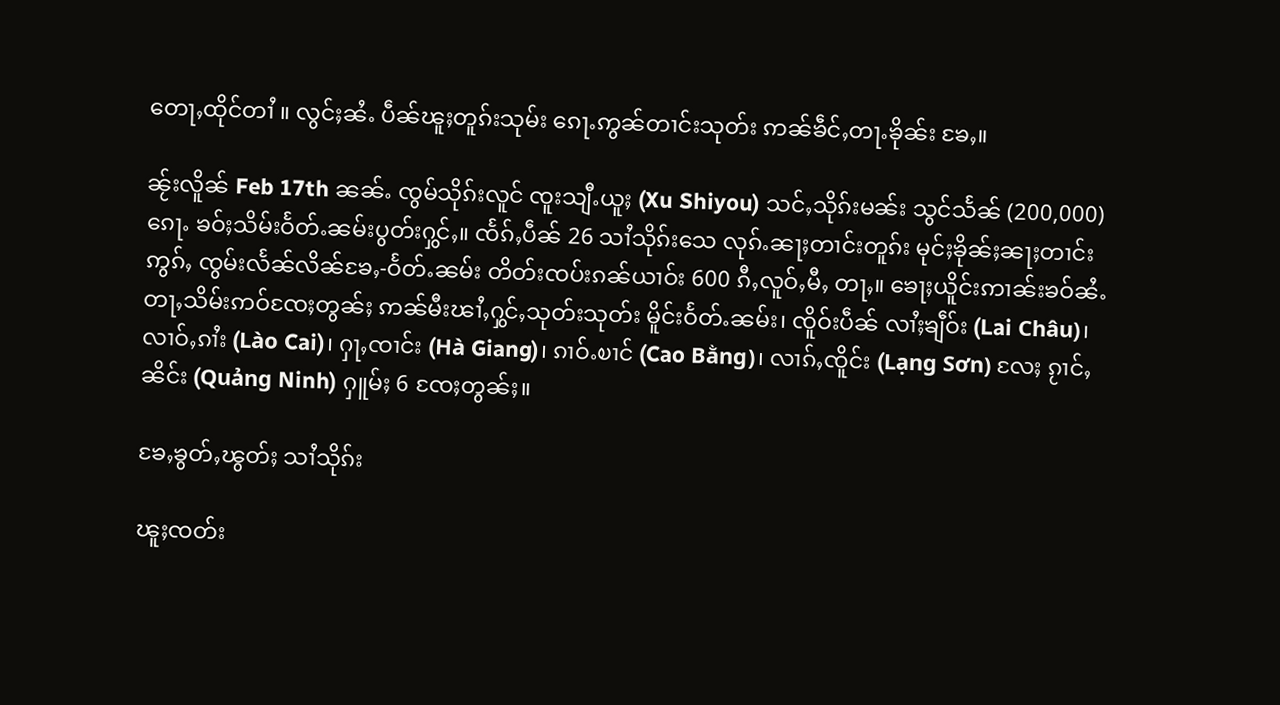တေႃႇထိုင်တၢႆ ။ လွင်ႈၼႆႉ ပဵၼ်ၽူႈတူၵ်းသုမ်း ၵေႃႉဢွၼ်တၢင်းသုတ်း ဢၼ်ၶဵင်ႇတႃႉၶိုၼ်း ၶႄႇ။

ၼႂ်းလိူၼ် Feb 17th ၼၼ်ႉ ၸွမ်သိုၵ်းလူင် ၸူးသျီႉယူႈ (Xu Shiyou) သင်ႇသိုၵ်းမၼ်း သွင်သႅၼ် (200,000)ၵေႃႉ ၶဝ်ႈသိမ်းဝႅတ်ႉၼမ်းပွတ်းႁွင်ႇ။ ၸႅၵ်ႇပဵၼ် 26 သၢႆသိုၵ်းသေ လုၵ်ႉၼႃႈတၢင်းတူၵ်း မုင်ႈၶိုၼ်ႈၼႃႈတၢင်းဢွၵ်ႇ ၸွမ်းလႅၼ်လိၼ်ၶႄႇ-ဝႅတ်ႉၼမ်း တိတ်းၸပ်းၵၼ်ယၢဝ်း 600 ၵီႇလူဝ်ႇမီႇ တႃႇ။ ၶေႃႈယိူင်းဢၢၼ်းၶဝ်ၼႆႉ တႃႇသိမ်းဢဝ်ၸႄႈတွၼ်ႈ ဢၼ်မီးၽၢႆႇႁွင်ႇသုတ်းသုတ်း မိူင်းဝႅတ်ႉၼမ်း၊ ၸိူဝ်းပဵၼ် လၢႆႈၶျဵဝ်း (Lai Châu)၊ လၢဝ်ႇၵၢႆး (Lào Cai)၊ ႁႃႇၸၢင်း (Hà Giang)၊ ၵၢဝ်ႉၿၢင် (Cao Bằng)၊ လၢၵ်ႇၸိူင်း (Lạng Sơn) လႄႈ ၵႂၢင်ႇၼိင်း (Quảng Ninh) ႁူမ်ႈ 6 ၸႄႈတွၼ်ႈ။

ၶႄႇၶွတ်ႇၽွတ်ႈ သၢႆသိုၵ်း

ၽူႈၸတ်း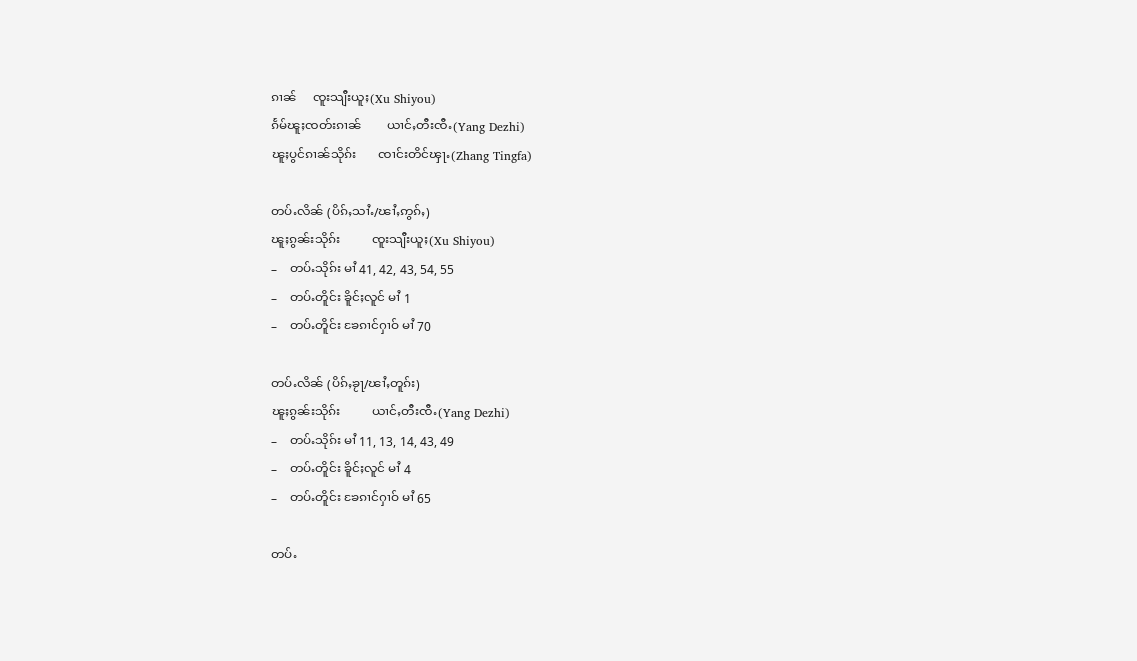ၵၢၼ်     ၸူးသျီးယူႈ(Xu Shiyou)
ၵႅမ်ၽူႈၸတ်းၵၢၼ်        ယၢင်ႇတီးၸီႉ(Yang Dezhi)
ၽူႈပွင်ၵၢၼ်သိုၵ်း       ၸၢင်းတိင်ၾႃႉ(Zhang Tingfa)

တပ်ႉလိၼ် (ပိၵ်ႇသၢႆႉ/ၽၢႆႇဢွၵ်ႇ)
ၽူႈၵွၼ်းသိုၵ်း          ၸူးသျီးယူႈ(Xu Shiyou)
–    တပ်ႉသိုၵ်း မၢႆ 41, 42, 43, 54, 55
–    တပ်ႉတိူင်း ၶိူင်ႈလူင် မၢႆ 1
–    တပ်ႉတိူင်း ၶႄၵၢင်ႁၢဝ် မၢႆ 70

တပ်ႉလိၼ် (ပိၵ်ႇၶႂႃ/ၽၢႆႇတူၵ်း)
ၽူႈၵွၼ်းသိုၵ်း          ယၢင်ႇတီးၸီႉ(Yang Dezhi)
–    တပ်ႉသိုၵ်း မၢႆ 11, 13, 14, 43, 49
–    တပ်ႉတိူင်း ၶိူင်ႈလူင် မၢႆ 4
–    တပ်ႉတိူင်း ၶႄၵၢင်ႁၢဝ် မၢႆ 65

တပ်ႉ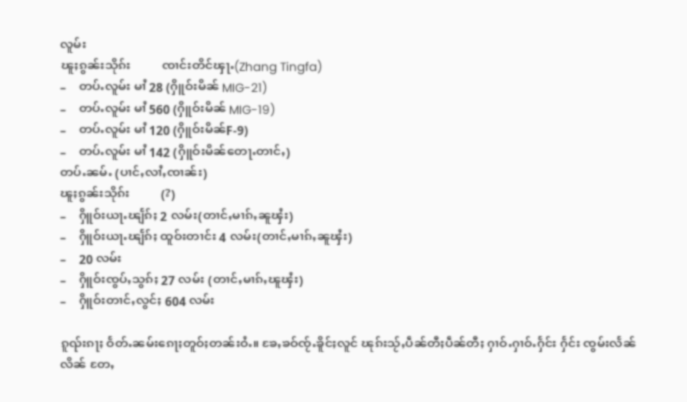လူမ်း
ၽူႈၵွၼ်းသိုၵ်း          ၸၢင်းတိင်ၾႃႉ(Zhang Tingfa)
–    တပ်ႉလူမ်း မၢႆ 28 (ႁိူဝ်းမိၼ် MIG-21)
–    တပ်ႉလူမ်း မၢႆ 560 (ႁိူဝ်းမိၼ် MIG-19)
–    တပ်ႉလူမ်း မၢႆ 120 (ႁိူဝ်းမိၼ်F-9)
–    တပ်ႉလူမ်း မၢႆ 142 (ႁိူဝ်းမိၼ်တေႃႉတၢင်ႇ)
တပ်ႉၼမ်ႉ (ပၢင်ႇလၢႆႇၸၢၼ်း)
ၽူႈၵွၼ်းသိုၵ်း          (?)
–    ႁိူဝ်းယႃႉၽျႅၵ်ႈ 2 လမ်း(တၢင်ႇမၢၵ်ႇၼူၾႆး)
–    ႁိူဝ်းယႃႉၽျႅၵ်ႈ ထူဝ်းတၢင်း 4 လမ်း(တၢင်ႇမၢၵ်ႇၼူၾႆး)
–    20 လမ်း
–    ႁိူဝ်းၸွပ်ႇသွၵ်ႈ 27 လမ်း (တၢင်ႇမၢၵ်ႇၽူၾႆး)
–    ႁိူဝ်းတၢင်ႇလွင်ႈ 604 လမ်း

ၵူၺ်းၵႃႈ ဝႅတ်ႉၼမ်းၵေႃႈတူဝ်ႈတၼ်းဝႆႉ။ ၶႄႇၶဝ်ၸႂ်ႉၶိူင်ႈလူင် ၽုၵ်းသႂ်ႇပဵၼ်တီႈပဵၼ်တီႈ ႁၢဝ်ႉႁၢဝ်ႉႁႅင်း ႁႅင်း ၸွမ်းလႅၼ်လိၼ် တႄႇ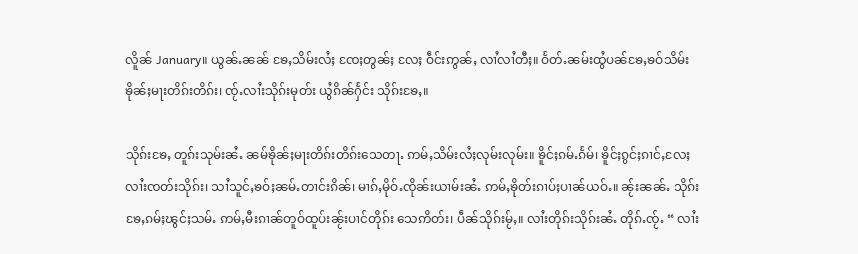လိူၼ် January။ ယွၼ်ႉၼၼ် ၶႄႇသိမ်းလႆႈ ၸႄႈတွၼ်ႈ လႄႈ ဝဵင်းဢွၼ်ႇ လၢႆလၢႆတီႈ။ ဝႅတ်ႉၼမ်းထွႆပၼ်ၶႄႇၶဝ်သိမ်းၶိုၼ်ႈမႃးတိၵ်းတိၵ်း၊ ၸႂ်ႉလၢႆးသိုၵ်းမုတ်း ယွႆၵိၼ်ႁႅင်း သိုၵ်းၶႄႇ။

သိုၵ်းၶႄႇ တူၵ်းသုမ်းၼႆႉ ၼမ်ၶိုၼ်ႈမႃးတိၵ်းတိၵ်းသေတႃႉ ဢမ်ႇသိမ်းလႆႈလုမ်းလုမ်း။ ၶိူင်ႈၵမ်ႉၵႅမ်၊ ၶိူင်ႈၵွင်ႈၵၢင်ႇလႄႈ လၢႆးၸတ်းသိုၵ်း၊ သၢႆသူင်ႇၶဝ်ႈၼမ်ႉတၢင်းၵိၼ်၊ မၢၵ်ႇမိုဝ်ႉၸိုၼ်းယၢမ်းၼႆႉ ဢမ်ႇၶိုတ်းၵၢပ်ႈပၢၼ်ယဝ်ႉ။ ၼႂ်းၼၼ်ႉ သိုၵ်းၶႄႇၵမ်ႈၽွင်ႈသမ်ႉ ဢမ်ႇမီးၵၢၼ်တူဝ်ထူပ်းၼႂ်းပၢင်တိုၵ်း သေဢိတ်း၊ ပဵၼ်သိုၵ်းမႂ်ႇ။ လၢႆးတိုၵ်းသိုၵ်းၼႆႉ တိုၵ်ႉၸႂ်ႉ “ လၢႆး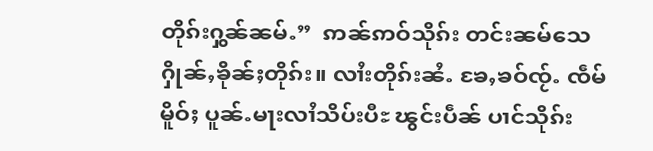တိုၵ်းႁွၼ်ၼမ်ႉ”  ဢၼ်ဢဝ်သိုၵ်း တင်းၼမ်သေႁိုၼ်ႇၶိုၼ်ႈတိုၵ်း။ လၢႆးတိုၵ်းၼႆႉ ၶႄႇၶဝ်ၸႂ်ႉ ၸဵမ်မိူဝ်ႈ ပူၼ်ႉမႃးလၢႆသိပ်းပီႊ ၽွင်းပဵၼ် ပၢင်သိုၵ်း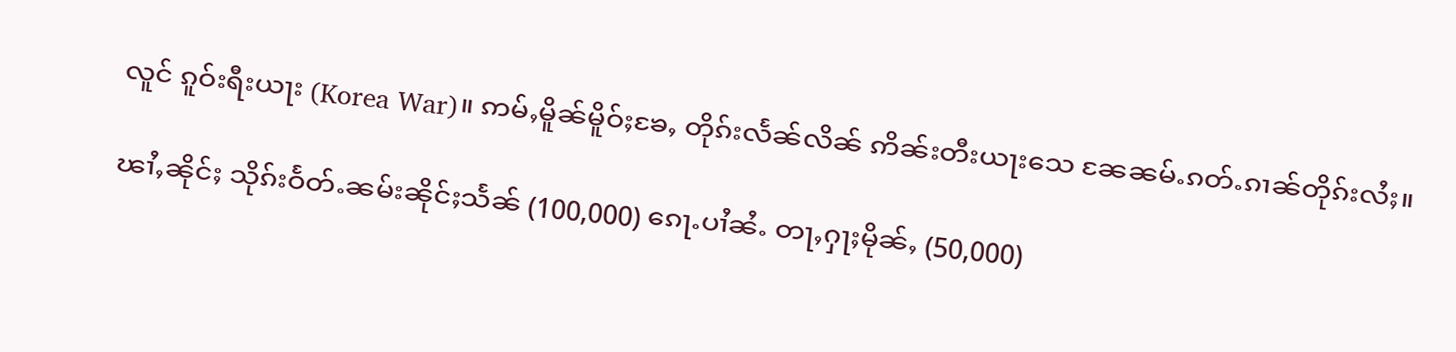လူင် ၵူဝ်းရီးယႃး (Korea War)။ ဢမ်ႇမိူၼ်မိူဝ်ႈၶႄႇ တိုၵ်းလႅၼ်လိၼ် ဢိၼ်းတီးယႃးသေ ၼႄၼမ်ႉၵတ်ႉၵၢၼ်တိုၵ်းလႆႈ။

ၽၢႆႇၼိုင်ႈ သိုၵ်းဝႅတ်ႉၼမ်းၼိုင်ႈသႅၼ် (100,000) ၵေႃႉပၢႆၼႆႉ တႃႇႁႃႈမိုၼ်ႇ (50,000)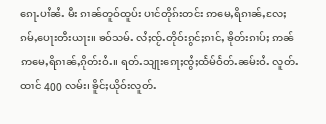ၵေႃႉပၢႆၼႆႉ မီး ၵၢၼ်တူဝ်ထူပ်း ပၢင်တိုၵ်းတင်း ဢမေႇရိၵၢၼ်ႇလႄႈ ၵမ်ႇပေႃးတီးယႃး။ ၶဝ်သမ်ႉ လႆႈၸႂ်ႉတိုဝ်းၵွင်ႈၵၢင်ႇ ၶိုတ်းၵၢပ်ႈ ဢၼ် ဢမေႇရိၵၢၼ်ႇၵိုတ်းဝႆႉ။ ရတ်ႉသျႃးၵေႃႈၸွႆႈထႅမ်ဝႅတ်ႉၼမ်းဝႆႉ လူတ်ႉထၢင် 400 လမ်း၊ ၶိူင်ႈယိုဝ်းလူတ်ႉ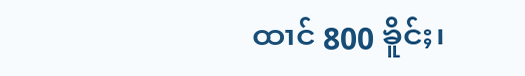ထၢင် 800 ၶိူင်ႈ၊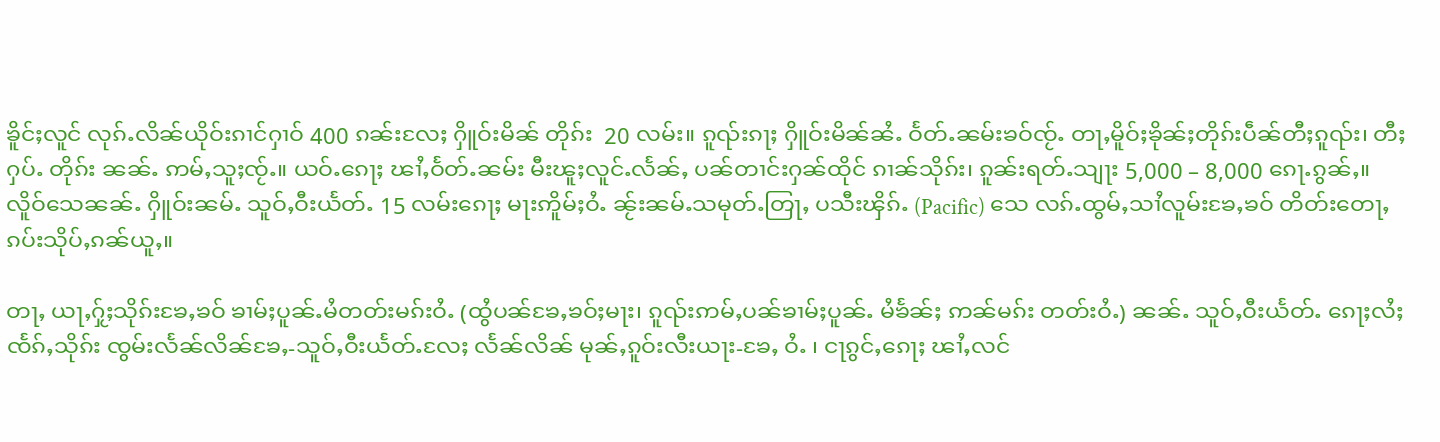ၶိူင်ႈလူင် လုၵ်ႉလိၼ်ယိုဝ်းၵၢင်ႁၢဝ် 400 ၵၼ်းလႄႈ ႁိူဝ်းမိၼ် တိုၵ်း  20 လမ်း။ ၵူၺ်းၵႃႈ ႁိူဝ်းမိၼ်ၼႆႉ ဝႅတ်ႉၼမ်းၶဝ်ၸႂ်ႉ တႃႇမိူဝ်ႈၶိုၼ်ႈတိုၵ်းပဵၼ်တီႈၵူၺ်း၊ တီႈႁပ်ႉ တိုၵ်း ၼၼ်ႉ ဢမ်ႇသူႈၸႂ်ႉ။ ယဝ်ႉၵေႃႈ ၽၢႆႇဝႅတ်ႉၼမ်း မီးၽူႈလူင်ႉလႅၼ်ႇ ပၼ်တၢင်းႁၼ်ထိုင် ၵၢၼ်သိုၵ်း၊ ၵူၼ်းရတ်ႉသျႃး 5,000 – 8,000 ၵေႃႉၵွၼ်ႇ။ လိူဝ်သေၼၼ်ႉ ႁိူဝ်းၼမ်ႉ သူဝ်ႇဝီးယႅတ်ႉ 15 လမ်းၵေႃႈ မႃးဢိူမ်ႈဝႆႉ ၼႂ်းၼမ်ႉသမုတ်ႉတြႃႇ ပသီးၾိၵ်ႉ (Pacific) သေ လၵ်ႉထွမ်ႇသၢႆလူမ်းၶႄႇၶဝ် တိတ်းတေႃႇ ၵပ်းသိုပ်ႇၵၼ်ယူႇ။

တႃႇ ယႃႇႁႂ်ႈသိုၵ်းၶႄႇၶဝ် ၶၢမ်ႈပူၼ်ႉမႆတတ်းမၵ်းဝႆႉ (ထွႆပၼ်ၶႄႇၶဝ်ႈမႃး၊ ၵူၺ်းဢမ်ႇပၼ်ၶၢမ်ႈပူၼ်ႉ မႆၶႅၼ်ႈ ဢၼ်မၵ်း တတ်းဝႆႉ) ၼၼ်ႉ သူဝ်ႇဝီးယႅတ်ႉ ၵေႃႈလႆႈၸႅၵ်ႇသိုၵ်း ၸွမ်းလႅၼ်လိၼ်ၶႄႇ-သူဝ်ႇဝီးယႅတ်ႉလႄႈ လႅၼ်လိၼ် မုၼ်ႇၵူဝ်းလီးယႃး-ၶႄႇ ဝႆႉ ၊ ငႃၵွင်ႇၵေႃႈ ၽၢႆႇလင်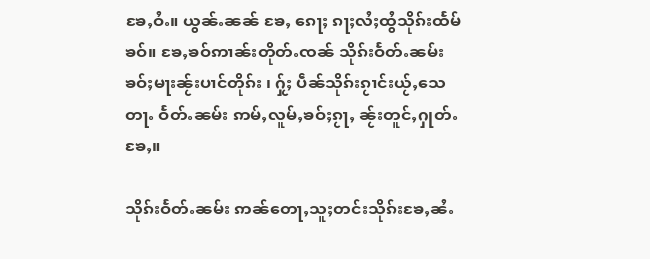ၶႄႇဝႆႉ။ ယွၼ်ႉၼၼ် ၶႄႇ ၵေႃႈ ၵႃႈလႆႈထွႆသိုၵ်းထႅမ်ၶဝ်။ ၶႄႇၶဝ်ဢၢၼ်းတိုတ်ႉၸၼ် သိုၵ်းဝႅတ်ႉၼမ်း ၶဝ်ႈမႃးၼႂ်းပၢင်တိုၵ်း ၊ ႁႂ်ႈ ပဵၼ်သိုၵ်းၵႂၢင်းယႂ်ႇသေတႃႉ ဝႅတ်ႉၼမ်း ဢမ်ႇလူမ်ႇၶဝ်ႈၵႂႃႇ ၼႂ်းတူင်ႇႁုတ်ႉၶႄႇ။

သိုၵ်းဝႅတ်ႉၼမ်း ဢၼ်တေႃႇသူႈတင်းသိုၵ်းၶႄႇၼႆႉ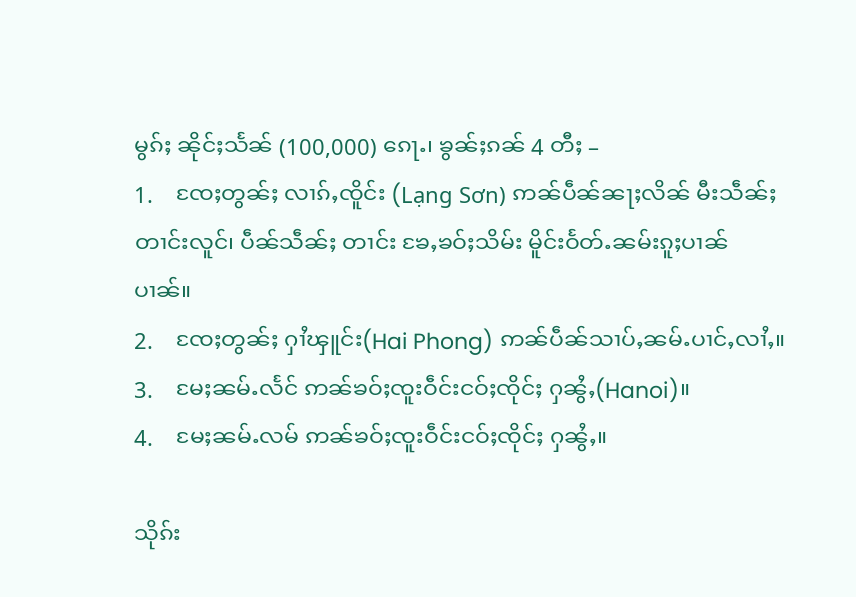မွၵ်ႈ ၼိုင်ႈသႅၼ် (100,000) ၵေႃႉ၊ ၶွၼ်ႈၵၼ် 4 တီႈ –
1.    ၸႄႈတွၼ်ႈ လၢၵ်ႇၸိူင်း (Lạng Sơn) ဢၼ်ပဵၼ်ၼႃႈလိၼ် မီးသဵၼ်ႈတၢင်းလူင်၊ ပဵၼ်သဵၼ်ႈ တၢင်း ၶႄႇၶဝ်ႈသိမ်း မိူင်းဝႅတ်ႉၼမ်းၵူႈပၢၼ်ပၢၼ်။
2.    ၸႄႈတွၼ်ႈ ႁၢႆၾူင်း(Hai Phong) ဢၼ်ပဵၼ်သၢပ်ႇၼမ်ႉပၢင်ႇလၢႆႇ။
3.    မႄႈၼမ်ႉလႅင် ဢၼ်ၶဝ်ႈၸူးဝဵင်းငဝ်ႈၸိုင်ႈ ႁၼွႆႇ(Hanoi)။
4.    မႄႈၼမ်ႉလမ် ဢၼ်ၶဝ်ႈၸူးဝဵင်းငဝ်ႈၸိုင်ႈ ႁၼွႆႇ။

သိုၵ်း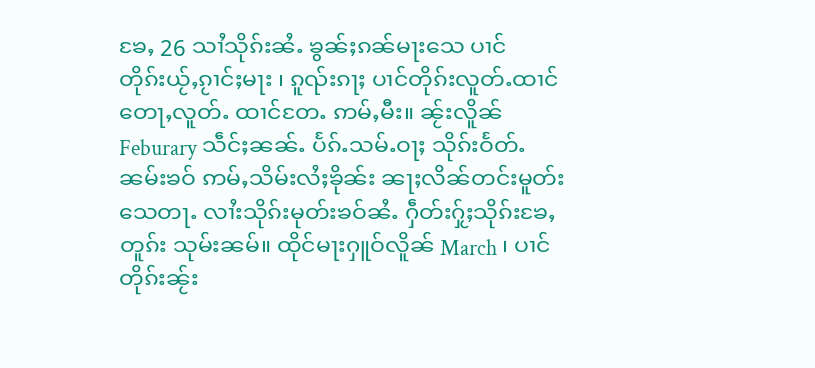ၶႄႇ 26 သၢႆသိုၵ်းၼႆႉ ၶွၼ်ႈၵၼ်မႃးသေ ပၢင်တိုၵ်းယႂ်ႇၵႂၢင်ႈမႃး ၊ ၵူၺ်းၵႃႈ ပၢင်တိုၵ်းလူတ်ႉထၢင် တေႃႇလူတ်ႉ ထၢင်တႄႉ ဢမ်ႇမီး။ ၼႂ်းလိူၼ် Feburary သဵင်ႈၼၼ်ႉ ပႅၵ်ႉသမ်ႉဝႃႈ သိုၵ်းဝႅတ်ႉၼမ်းၶဝ် ဢမ်ႇသိမ်းလႆႈၶိုၼ်း ၼႃႈလိၼ်တင်းမူတ်းသေတႃႉ လၢႆးသိုၵ်းမုတ်းၶဝ်ၼႆႉ ႁဵတ်းႁႂ်ႈသိုၵ်းၶႄႇ တူၵ်း သုမ်းၼမ်။ ထိုင်မႃးႁူဝ်လိူၼ် March ၊ ပၢင်တိုၵ်းၼႂ်း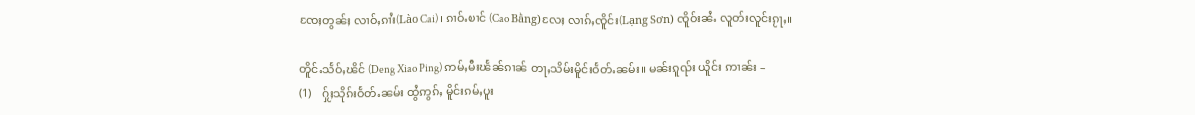ၸႄႈတွၼ်ႈ လၢဝ်ႇၵၢႆး(Lào Cai)၊ ၵၢဝ်ႉၿၢင် (Cao Bằng)လႄႈ လၢၵ်ႇၸိူင်း(Lạng Sơn) ၸိူဝ်းၼႆႉ လူတ်းလူင်းၵႂႃႇ။

တိူင်ႉသႅဝ်ႇၽိင် (Deng Xiao Ping) ဢမ်ႇမီးၽႅၼ်ၵၢၼ် တႃႇသိမ်းမိူင်းဝႅတ်ႉၼမ်း။ မၼ်းၵူၺ်း ယိူင်း ဢၢၼ်း –
(1)    ႁႂ်ႈသိုၵ်းဝႅတ်ႉၼမ်း ထွႆဢွၵ်ႇ မိူင်းၵမ်ႇပူး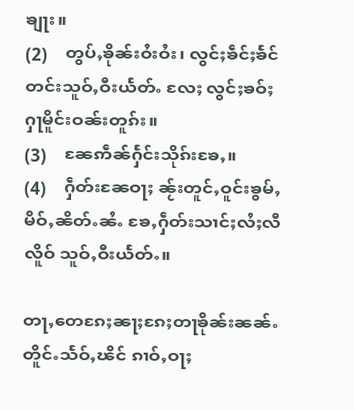ၶျႃး။
(2)    တွပ်ႇၶိုၼ်းဝႆးဝႆး၊ လွင်ႈၶဵင်ႈၶႅင်တင်းသူဝ်ႇဝီးယႅတ်ႉ လႄႈ လွင်ႈၶဝ်ႈႁႃမိူင်းဝၼ်းတူၵ်း။
(3)    ၼႄဢဵၼ်ႁႅင်းသိုၵ်းၶႄႇ။
(4)    ႁဵတ်းၼႄဝႃႈ ၼႂ်းတူင်ႇဝူင်းၶွမ်ႇမိဝ်ႇၼိတ်ႉၼႆႉ ၶႄႇႁဵတ်းသၢင်ႈလႆႈလီလိူဝ် သူဝ်ႇဝီးယႅတ်ႉ။

တႃႇတေၵႄႈၼႃႈၵႄႈတႃၶိုၼ်းၼၼ်ႉ တိူင်ႉသႅဝ်ႇၽိင် ၵၢဝ်ႇဝႃႈ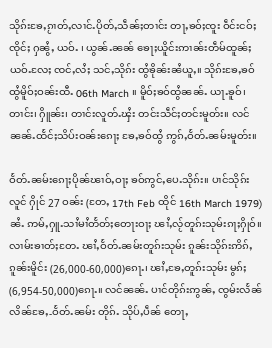သိုၵ်းၶႄႇၵႂၢတ်ႇလၢင်ႉပိုတ်ႇသဵၼ်ႈတၢင်း တႃႇၶဝ်ႈၸူး ဝဵင်းငဝ်ႈၸိုင်ႈ ႁၼွႆႇ ယဝ်ႉ ၊ ယွၼ်ႉၼၼ် ၶေႃႈယိူင်းဢၢၼ်းတဵမ်ထူၼ်ႈယဝ်ႉလႄႈ ၸင်ႇလႆႈ သင်ႇသိုၵ်း ထွႆၶိုၼ်းၼႆယူႇ။ သိုၵ်းၶႄႇၶဝ်ထွႆမိူဝ်ႈဝၼ်းထီႉ 06th March ။ မိူဝ်ႈၶဝ်ထွႆၼၼ်ႉ ယႃႉၶူဝ်၊ တၢင်း၊ ႁိူၼ်း၊ တၢင်းလူတ်ႉၾႆး တင်းသဵင်ႈတင်းမူတ်း။ လင်ၼၼ်ႉထႅင်ႈသိပ်းဝၼ်းၵေႃႈ ၶႄႇၶဝ်ထွႆ ဢွၵ်ႇဝႅတ်ႉၼမ်းမူတ်း။

ဝႅတ်ႉၼမ်းၵေႃႈပိုၼ်ၽၢဝ်ႇဝႃႈ ၶဝ်ဢွင်ႇပေႉသိုၵ်း။ ပၢင်သိုၵ်းလူင် ႁိုင် 27 ဝၼ်း (တႄႇ 17th Feb ထိုင် 16th March 1979) ၼႆႉ ဢမ်ႇႁူႉသၢႆမၢႆတႅတ်ႈတေႃးဝႃႈ ၽၢႆႇလႂ်တူၵ်းသုမ်းၵႃႈႁိုဝ်။ လၢမ်းၶၢတ်ႈတႄႉ ၽၢႆႇဝႅတ်ႉၼမ်းတူၵ်းသုမ်း ၵူၼ်းသိုၵ်းဢိၵ်ႇၵူၼ်းမိူင်း (26,000-60,000)ၵေႃႉ၊ ၽၢႆႇၶႄႇတူၵ်းသုမ်း မွၵ်ႈ (6,954-50,000)ၵေႃႉ။ လင်ၼၼ်ႉ ပၢင်တိုၵ်းဢွၼ်ႇ ၸွမ်းလႅၼ်လိၼ်ၶႄႇ-ဝႅတ်ႉၼမ်း တိုၵ်ႉ သိုပ်ႇပဵၼ် တေႃႇ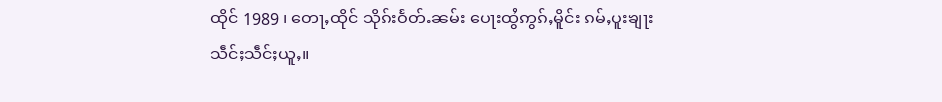ထိုင် 1989 ၊ တေႃႇထိုင် သိုၵ်းဝႅတ်ႉၼမ်း ပေႃးထွႆဢွၵ်ႇမိူင်း ၵမ်ႇပူးၶျႃးသဵင်ႈသဵင်ႈယူႇ။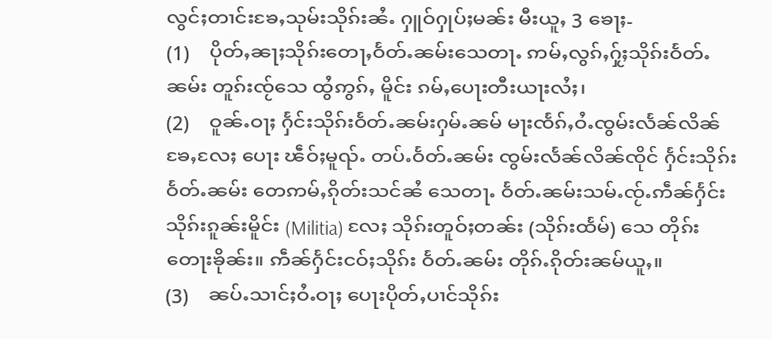လွင်ႈတၢင်းၶႄႇသုမ်းသိုၵ်းၼႆႉ ႁူဝ်ႁုပ်ႈမၼ်း မီးယူႇ 3 ၶေႃႈ-
(1)    ပိုတ်ႇၼႃႈသိုၵ်းတေႃႇဝႅတ်ႉၼမ်းသေတႃႉ ဢမ်ႇလွၵ်ႇႁႂ်ႈသိုၵ်းဝႅတ်ႉၼမ်း တူၵ်းၸႂ်သေ ထွႆဢွၵ်ႇ မိူင်း ၵမ်ႇပေႃးတီးယႃးလႆႈ၊
(2)    ဝူၼ်ႉဝႃႈ ႁႅင်းသိုၵ်းဝႅတ်ႉၼမ်းႁမ်ႉၼမ် မႃးၸႅၵ်ႇဝႆႉၸွမ်းလႅၼ်လိၼ်ၶႄႇလႄႈ ပေႃး ၽဵဝ်ႈမူၺ်ႉ တပ်ႉဝႅတ်ႉၼမ်း ၸွမ်းလႅၼ်လိၼ်ၸိုင် ႁႅင်းသိုၵ်းဝႅတ်ႉၼမ်း တေဢမ်ႇၵိုတ်းသင်ၼႆ သေတႃႉ ဝႅတ်ႉၼမ်းသမ်ႉၸႂ်ႉဢဵၼ်ႁႅင်း သိုၵ်းၵူၼ်းမိူင်း (Militia) လႄႈ သိုၵ်းတူဝ်ႈတၼ်း (သိုၵ်းထႅမ်) သေ တိုၵ်းတေႃးၶိုၼ်း။ ဢဵၼ်ႁႅင်းငဝ်ႈသိုၵ်း ဝႅတ်ႉၼမ်း တိုၵ်ႉၵိုတ်းၼမ်ယူႇ။
(3)    ၼပ်ႉသၢင်ႈဝႆႉဝႃႈ ပေႃးပိုတ်ႇပၢင်သိုၵ်း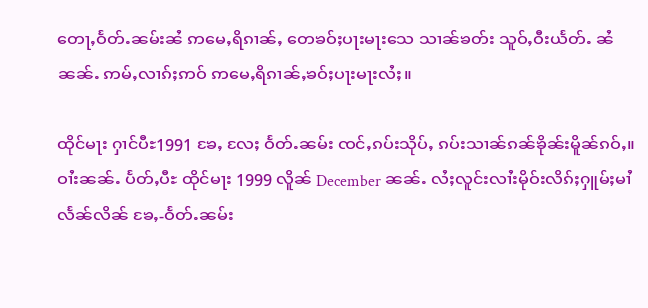တေႃႇဝႅတ်ႉၼမ်းၼႆ ဢမေႇရိၵၢၼ်ႇ တေၶဝ်ႈပႃးမႃးသေ သၢၼ်ၶတ်း သူဝ်ႇဝီးယႅတ်ႉ ၼႆၼၼ်ႉ ဢမ်ႇလၢၵ်ႈဢဝ် ဢမေႇရိၵၢၼ်ႇၶဝ်ႈပႃးမႃးလႆႈ။

ထိုင်မႃး ႁၢင်ပီႊ1991 ၶႄႇ လႄႈ ဝႅတ်ႉၼမ်း ၸင်ႇၵပ်းသိုပ်ႇ ၵပ်းသၢၼ်ၵၼ်ၶိုၼ်းမိူၼ်ၵဝ်ႇ။ ဝၢႆးၼၼ်ႉ ပႅတ်ႇပီႊ ထိုင်မႃး 1999 လိူၼ် December ၼၼ်ႉ လႆႈလူင်းလၢႆးမိုဝ်းလိၵ်ႈႁူမ်ႈမၢႆ လႅၼ်လိၼ် ၶႄႇ-ဝႅတ်ႉၼမ်း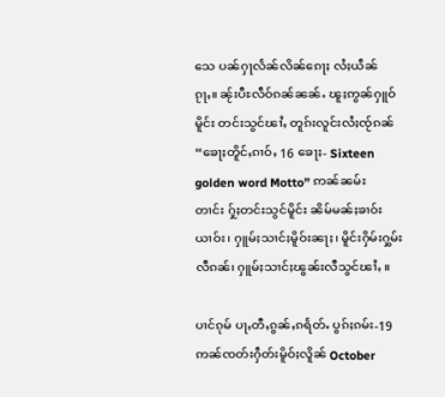သေ ပၼ်ႁႃလႅၼ်လိၼ်ၵေႃႈ လႆႈယဵၼ်ၵႂႃႇ။ ၼႂ်းပီႊလဵဝ်ၵၼ်ၼၼ်ႉ ၽူႈဢွၼ်ႁူဝ်မိူင်း တင်းသွင်ၽၢႆႇ တူၵ်းလူင်းလႆႈၸႂ်ၵၼ် “ၶေႃႈတိူင်ႇၵၢဝ်ႇ 16 ၶေႃႈ- Sixteen golden word Motto” ဢၼ်ၼမ်းတၢင်း ႁႂ်ႈတင်းသွင်မိူင်း ၼိမ်မၼ်ႈၶၢဝ်းယၢဝ်း၊ ႁူမ်ႈသၢင်ႈမိူဝ်းၼႃႈ၊ မိူင်းႁိမ်းႁွမ်းလီၵၼ်၊ ႁူမ်ႈသၢင်ႈၽွၼ်းလီသွင်ၽၢႆႇ ။

ပၢင်ၵုမ် ပႃႇတီႇၵွၼ်ႇၵရႅတ်ႉ ပွၵ်ႈၵမ်း-19 ဢၼ်ၸတ်းႁဵတ်းမိူဝ်ႈလိူၼ် October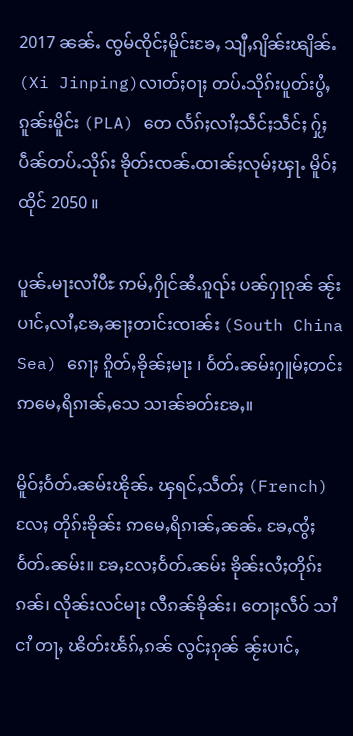2017 ၼၼ်ႉ ၸွမ်ၸိုင်ႈမိူင်းၶႄႇ သျီႇၵျိၼ်းၽျိၼ်ႉ (Xi Jinping)လၢတ်ႈဝႃႈ တပ်ႉသိုၵ်းပူတ်းပွႆႇၵူၼ်းမိူင်း (PLA) တေ လႅၵ်ႈလၢႆႈသဵင်ႈသဵင်ႈ ႁႂ်ႈပဵၼ်တပ်ႉသိုၵ်း ၶိုတ်းၸၼ်ႉထၢၼ်ႈလုမ်ႈၾႃႉ မိူဝ်ႈထိုင် 2050 ။

ပူၼ်ႉမႃးလၢႆပီႊ ဢမ်ႇႁိုင်ၼႆႉၵူၺ်း ပၼ်ႁႃၵုၼ် ၼႂ်းပၢင်ႇလၢႆႇၶႄႇၼႃႈတၢင်းၸၢၼ်း (South China Sea) ၵေႃႈ ၵိူတ်ႇၶိုၼ်ႈမႃး ၊ ဝႅတ်ႉၼမ်းႁူမ်ႈတင်း ဢမေႇရိၵၢၼ်ႇသေ သၢၼ်ၶတ်းၶႄႇ။

မိူဝ်ႈဝႅတ်ႉၼမ်းၽိုၼ်ႉ ၾရင်ႇသဵတ်ႈ (French) လႄႈ တိုၵ်းၶိုၼ်း ဢမေႇရိၵၢၼ်ႇၼၼ်ႉ ၶႄႇၸွႆႈ ဝႅတ်ႉၼမ်း။ ၶႄႇလႄႈဝႅတ်ႉၼမ်း ၶိုၼ်းလႆႈတိုၵ်းၵၼ်၊ လိုၼ်းလင်မႃး လီၵၼ်ၶိုၼ်း၊ တေႃႈလဵဝ် သၢႆငၢႆ တႃႇ ၽိတ်းၽႅၵ်ႇၵၼ် လွင်ႈၵုၼ် ၼႂ်းပၢင်ႇ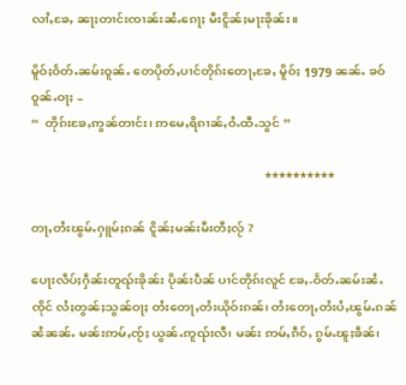လၢႆႇၶႄႇ ၼႃႈတၢင်းၸၢၼ်းၼႆႉၵေႃႈ မီးငိူၼ်ႈမႃးၶိုၼ်း။

မိူဝ်ႈဝႅတ်ႉၼမ်းဝူၼ်ႉ တေပိုတ်ႇပၢင်တိုၵ်းတေႃႇၶႄႇ မိူဝ်ႈ 1979 ၼၼ်ႉ ၶဝ်ဝူၼ်ႉဝႃႈ –
“  တိုၵ်းၶႄႇဢွၼ်တၢင်း၊ ဢမေႇရိၵၢၼ်ႇဝႆႉထီႉသွင် ”

                                                                           **********

တႃႇတႆးၽွမ်ႉႁူမ်ႈၵၼ် ငိူၼ်ႈမၼ်းမီးတီႈလႂ် ?

ပေႃးလဵပ်ႈႁဵၼ်းတူၺ်းၶိုၼ်း ပိုၼ်းပဵၼ် ပၢင်တိုၵ်းလူင် ၶႄႇ-ဝႅတ်ႉၼမ်းၼႆႉၸိုင် လႆႈတွၼ်ႈသွၼ်ဝႃႈ တႆးတေႃႇတႆးယိုဝ်းၵၼ်၊ တႆးတေႃႇတႆးပႆႇၽွမ်ႉၵၼ်ၼႆၼၼ်ႉ မၼ်းဢမ်ႇၸႂ်ႈ ယွၼ်ႉဢူၺ်းလီ၊ မၼ်း ဢမ်ႇၵဵဝ်ႇ ၵွမ်ႉၽူႈၶဵၼ်၊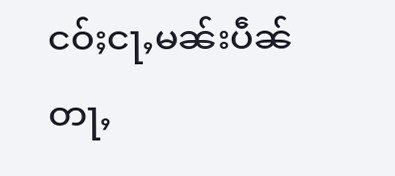ငဝ်ႈငႃႇမၼ်းပဵၼ် တႃႇ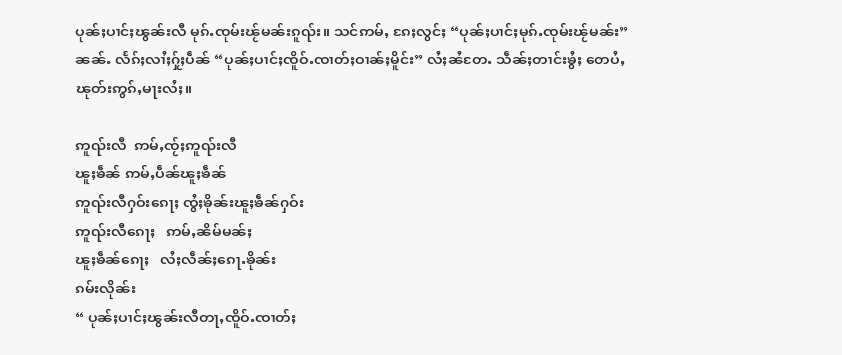ပုၼ်ႈပၢင်ႈၽွၼ်းလီ မုၵ်ႉၸုမ်းၽႂ်မၼ်းၵူၺ်း။ သင်ဢမ်ႇ ၵႄႈလွင်ႈ “ပုၼ်ႈပၢင်ႈမုၵ်ႉၸုမ်းၽႂ်မၼ်း” ၼၼ်ႉ လႅၵ်ႈလၢႆႈႁႂ်ႈပဵၼ် “ပုၼ်ႈပၢင်ႈၸိူဝ်ႉၸၢတ်ႈဝၢၼ်ႈမိူင်း” လႆႈၼႆတႄႉ သဵၼ်ႈတၢင်းၶွႆႈ တေပႆႇၽုတ်းဢွၵ်ႇမႃးလႆႈ။

ဢူၺ်းလီ  ဢမ်ႇၸႂ်ႈဢူၺ်းလီ
ၽူႈၶဵၼ် ဢမ်ႇပဵၼ်ၽူႈၶဵၼ်
ဢူၺ်းလီႁဝ်းၵေႃႈ ၸွႆႈၶိုၼ်းၽူႈၶဵၼ်ႁဝ်း
ဢူၺ်းလီၵေႃႈ   ဢမ်ႇၼိမ်မၼ်ႈ
ၽူႈၶဵၼ်ၵေႃႈ   လႆႈလဵၼ်ႈၵေႃႉၶိုၼ်း
ၵမ်းလိုၼ်း
“ ပုၼ်ႈပၢင်ႈၽွၼ်းလီတႃႇၸိူဝ်ႉၸၢတ်ႈ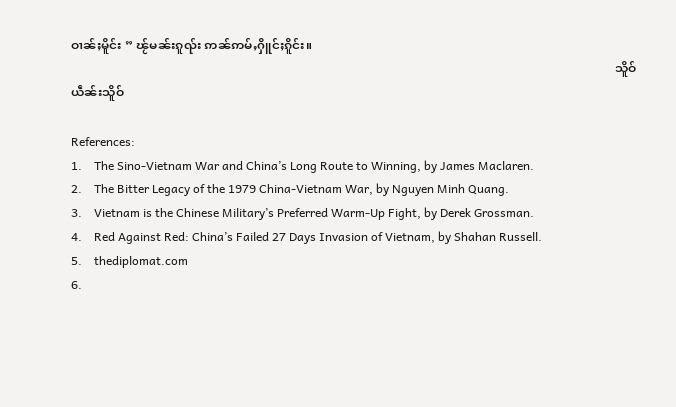ဝၢၼ်ႈမိူင်း ” ၽႂ်မၼ်းၵူၺ်း ဢၼ်ဢမ်ႇႁိူင်ႈၵိူင်း။
                                                                                                                                                                              သိူဝ်ယဵၼ်းသိူဝ်

References:
1.    The Sino-Vietnam War and China’s Long Route to Winning, by James Maclaren.
2.    The Bitter Legacy of the 1979 China-Vietnam War, by Nguyen Minh Quang.
3.    Vietnam is the Chinese Military’s Preferred Warm-Up Fight, by Derek Grossman.
4.    Red Against Red: China’s Failed 27 Days Invasion of Vietnam, by Shahan Russell.
5.    thediplomat.com
6.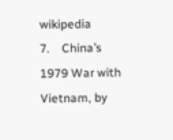wikipedia
7.    China’s 1979 War with Vietnam, by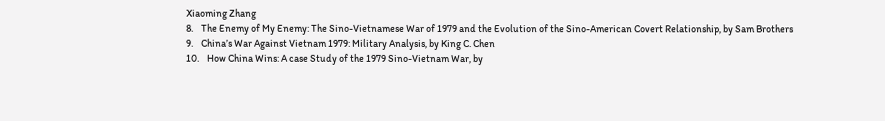Xiaoming Zhang
8.    The Enemy of My Enemy: The Sino-Vietnamese War of 1979 and the Evolution of the Sino-American Covert Relationship, by Sam Brothers
9.    China’s War Against Vietnam 1979: Military Analysis, by King C. Chen
10.    How China Wins: A case Study of the 1979 Sino-Vietnam War, by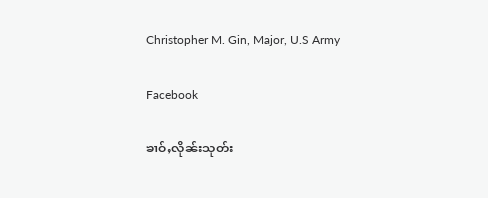Christopher M. Gin, Major, U.S Army

Facebook

ၶၢဝ်ႇလိုၼ်းသုတ်း